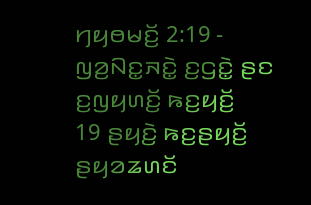ꤚꤟꤥꤗꤢꤩ꤬ 2:19 - ꤜꤤ꤬ꤡꤢ꤭ꤏꤢꤧ꤭ ꤢ꤬ꤞꤢꤧ꤭ ꤔꤢ ꤢ꤬ꤜꤟꤛꤢꤩ꤬ ꤒꤢ꤬ꤟꤢꤩ꤬
19 ꤔꤟꤢꤧ꤬ ꤒꤢ꤬ꤔꤟꤢꤩ꤬ ꤔꤟꤤꤘꤛꤢꤩ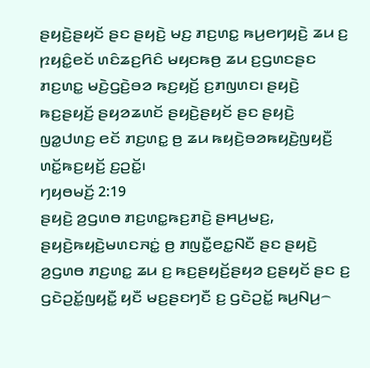ꤔꤟꤢꤧ꤬ꤔꤟꤢꤩ ꤔꤢ ꤔꤟꤢꤧ꤬ ꤗꤢ꤬ ꤊꤢ꤬ꤛꤢ꤭ ꤒꤣ꤬ꤕꤚꤟꤢꤧ꤬ ꤘꤣ ꤢ꤬ ꤐꤟꤢꤨ꤭ꤕꤢꤩ ꤛꤢꤨꤘꤢ꤬ꤖꤢꤨ ꤗꤟꤢꤒꤥ꤬ ꤘꤣ ꤢ꤬ꤞꤛꤢꤔꤢ ꤊꤢ꤬ꤛꤢ꤭ ꤗꤢꤧ꤬ꤞꤢꤧ꤬ꤋꤤ ꤒꤢ꤬ꤟꤢꤩ꤬ ꤢ꤬ꤊꤜꤛꤢ꤯ ꤔꤟꤢꤧ꤬ ꤒꤢ꤬ꤔꤟꤢꤩ꤬ ꤔꤟꤤꤘꤛꤢꤩ ꤔꤟꤢꤧ꤬ꤔꤟꤢꤩ ꤔꤢ ꤔꤟꤢꤧ꤬ ꤜꤤ꤭ꤓꤛꤢ꤬ ꤕꤢꤩ ꤊꤢ꤬ꤛꤢ꤭ ꤥ꤬ ꤘꤣ ꤒꤟꤢꤧ꤬ꤋꤤꤒꤟꤢꤧ꤬ꤜꤟꤢꤪ꤬ ꤛꤢꤩ꤭ꤒꤢ꤬ꤟꤢꤩ꤬ ꤢ꤬ꤑꤢꤩ꤭꤯
ꤚꤟꤥꤗꤢꤩ꤬ 2:19
ꤔꤟꤢꤧ꤬ ꤤ꤬ꤞꤛꤥ ꤊꤢ꤬ꤛꤢ꤭ꤒꤢ꤬ꤊꤢꤧ꤬ ꤔꤌꤣ꤬ꤗꤢ꤬, ꤔꤟꤢꤧ꤬ꤒꤟꤢꤧ꤬ꤗꤛꤢꤏꤢꤦ꤭ ꤥ꤬ ꤊꤜꤢꤪ꤭ꤕꤢ꤭ꤡꤢꤪ ꤔꤢ ꤔꤟꤢꤧ꤬ ꤤ꤬ꤞꤛꤥ ꤊꤢ꤬ꤛꤢ꤭ ꤘꤣ ꤢ꤬ ꤒꤢ꤬ꤔꤟꤢꤩ꤬ꤔꤟꤤ ꤢ꤬ꤔꤟꤢꤩ ꤔꤢ ꤢ꤬ ꤞꤢꤧꤑꤢꤩ꤭ꤜꤟꤢꤪ꤭ ꤟꤢꤪ ꤗꤢ꤬ꤔꤢꤚꤢꤪ ꤢ꤬ ꤞꤢꤧꤑꤢꤩ꤭ ꤒꤣ꤬ꤡꤣ꤬꤮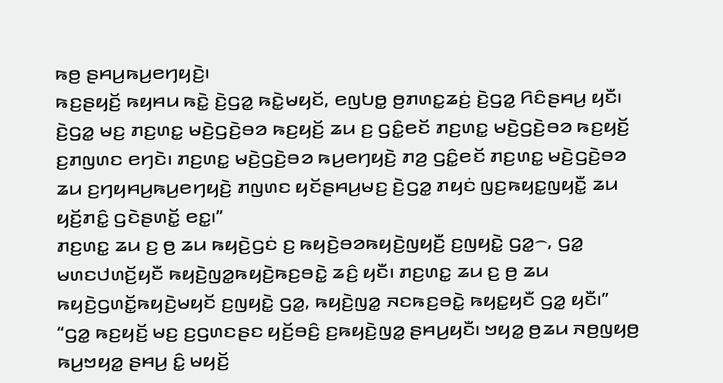ꤒꤥ꤬ ꤔꤌꤣ꤬ꤒꤣ꤬ꤕꤚꤟꤢꤧ꤬꤯
ꤒꤢ꤬ꤔꤟꤢꤩ꤬ ꤒꤟꤌꤣ ꤒꤢꤧ꤭ ꤢꤧ꤬ꤞꤤ꤭ ꤒꤢꤧ꤭ꤗꤟꤢꤩ, ꤕꤜꤝꤥ꤭ ꤥ꤬ꤊꤛꤢ꤭ꤘꤢꤦ꤬ ꤢꤧ꤬ꤞꤤ꤭ ꤖꤢꤨꤔꤌꤣ꤬ ꤟꤢꤪ꤯ ꤢꤧ꤬ꤞꤤ꤭ ꤗꤢ꤬ ꤊꤢ꤬ꤛꤢ꤭ ꤗꤢꤧ꤬ꤞꤢꤧ꤬ꤋꤤ ꤒꤢ꤬ꤟꤢꤩ꤬ ꤘꤣ ꤢ꤬ ꤞꤢꤨ꤭ꤕꤢꤩ ꤊꤢ꤬ꤛꤢ꤭ ꤗꤢꤧ꤬ꤞꤢꤧ꤬ꤋꤤ ꤒꤢ꤬ꤟꤢꤩ꤬ ꤢ꤬ꤊꤜꤛꤢ ꤕꤚꤢꤧ꤯ ꤊꤢ꤬ꤛꤢ꤭ ꤗꤢꤧ꤬ꤞꤢꤧ꤬ꤋꤤ ꤒꤣ꤬ꤕꤚꤟꤢꤧ꤬ ꤊꤤ꤬ ꤞꤢꤨ꤭ꤕꤢꤩ ꤊꤢ꤬ꤛꤢ꤭ ꤗꤢꤧ꤬ꤞꤢꤧ꤬ꤋꤤ ꤘꤣ ꤢ꤬ꤚꤟꤌꤣ꤬ꤒꤣ꤬ꤕꤚꤟꤢꤧ꤬ ꤊꤜꤛꤢ ꤟꤢꤩꤔꤌꤣ꤬ꤗꤢ꤬ ꤢꤧ꤬ꤞꤤ꤭ ꤊꤟꤢꤦ ꤜꤢ꤬ꤒꤟꤢ꤭ꤜꤟꤢꤪ꤭ ꤘꤣ ꤟꤢꤩ꤬ꤊꤢꤨ꤭ ꤞꤢꤧꤔꤛꤢꤩ꤭ ꤕꤢ꤭꤯”
ꤊꤢ꤬ꤛꤢ꤭ ꤘꤣ ꤢ꤬ ꤥ꤬ ꤘꤣ ꤒꤟꤢꤧ꤬ꤞꤢꤦ ꤢ꤬ ꤒꤟꤢꤧ꤬ꤋꤤꤒꤟꤢꤧ꤬ꤜꤟꤢꤪ꤬ ꤢ꤬ꤜꤟꤢꤧ꤭ ꤞꤤ꤭꤮, ꤞꤤ꤭ ꤗꤛꤢꤓꤛꤢꤩ꤬ꤟꤢꤪ ꤒꤟꤢꤧ꤬ꤜꤤ꤭ꤒꤟꤢꤧ꤬ꤒꤢ꤬ꤋꤢꤧ꤭ ꤘꤢꤨ꤬ ꤟꤢꤪ꤯ ꤊꤢ꤬ꤛꤢ꤭ ꤘꤣ ꤢ꤬ ꤥ꤬ ꤘꤣ ꤒꤟꤢꤧ꤬ꤞꤛꤢꤩ꤭ꤒꤟꤢꤧ꤬ꤗꤟꤢꤩ ꤢ꤬ꤜꤟꤢꤧ꤭ ꤞꤤ꤭, ꤒꤟꤢꤧ꤬ꤜꤤ꤭ ꤏꤢꤒꤢ꤬ꤋꤢꤧ꤭ ꤒꤟꤢ꤭ꤟꤢꤪ ꤞꤤ꤭ ꤟꤢꤪ꤯”
“ꤞꤤ꤭ ꤒꤢ꤬ꤟꤢꤩ꤬ ꤗꤢ꤬ ꤢ꤬ꤞꤛꤢꤔꤢ ꤟꤢꤩ꤬ꤋꤢꤨ꤬ ꤢ꤬ꤒꤟꤢꤧ꤬ꤜꤤ꤭ ꤔꤌꤣ꤬ꤟꤢꤪ꤯ ꤠꤟꤤ꤭ ꤥ꤬ꤘꤣ ꤏꤥ꤬ꤜꤟꤥ꤬ ꤒꤣ꤬ꤠꤟꤤ꤭ ꤔꤌꤣ꤬ ꤢꤨ꤭ ꤗꤟꤢꤩ꤬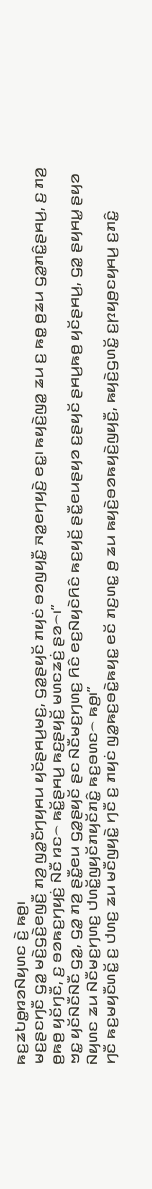ꤒꤢ꤬ꤘꤝꤥ꤭ꤙꤤꤡꤟꤛꤢ ꤢꤧ꤬ ꤒꤥ꤬꤯
ꤗꤢ꤬ꤔꤢꤚꤢꤪ ꤞꤤ꤭ ꤗꤢꤧ꤬ꤞꤢꤧ꤬ꤕꤜꤢꤪ꤬ ꤊꤤ꤬ ꤜꤤ꤭ꤢꤪꤚꤟꤌꤣ ꤟꤢꤩꤔꤌꤣ꤬ꤗꤢ꤬, ꤞꤤ꤭ꤔꤟꤢꤩ ꤊꤟꤢꤦ ꤋꤤꤜꤟꤢꤪ꤭ ꤏꤤ꤭ꤕꤚꤟꤢꤧ꤬ ꤕꤢ꤭꤯ ꤒꤟꤢꤧ꤬ꤜꤤ꤭ ꤘꤣ ꤢ꤬ ꤒꤥ꤭ ꤥ꤬ꤘꤣ ꤞꤤ꤭ꤊꤢꤨ꤭ꤔꤌꤣ꤬, ꤢ꤬ ꤊꤤ꤬ ꤥ꤬ꤒꤥ꤬ ꤟꤢꤩꤚꤢꤪ, ꤢ꤬ ꤋꤤꤒꤢ꤬ꤚꤟꤢꤦ꤬ ꤡꤢꤪ ꤙꤢ꤮ ꤒꤢꤩ꤭ꤔꤌꤣ꤬ ꤒꤢ꤬ꤔꤟꤢꤩ꤬ ꤗꤛꤢꤘꤢꤦ꤬ ꤔꤤ꤮꤯”
ꤠꤢ꤭ ꤟꤢꤩꤡꤢꤪꤡꤢꤪ ꤞꤤ꤭, ꤞꤤ꤭ ꤊꤤ꤬ ꤔꤢꤪ꤭ꤕꤣ ꤞꤤ꤭ꤔꤟꤢꤩ ꤔꤢ ꤡꤢꤪꤗꤢ꤬ꤚꤛꤢ꤬ ꤖꤢꤨ ꤕꤢ꤬ꤡꤟꤢꤧꤖꤢꤨ ꤒꤢ꤬ꤟꤢꤩ꤬ ꤔꤢꤪ꤭ꤕꤣꤔꤟꤤ ꤢ꤬ꤔꤟꤢꤩ ꤔꤌꤣ꤬ꤒꤥ꤬ ꤟꤢꤩꤔꤌꤣ꤬, ꤞꤤ꤭ ꤔꤟꤌꤣ꤭ ꤔꤟꤤ ꤡꤟꤛꤢ ꤘꤣ ꤡꤢꤪꤗꤢ꤬ꤚꤛꤢ꤬ ꤓꤛꤢꤩ꤭ꤜꤟꤢꤩꤊꤟꤢꤩꤊꤢꤨ꤭ ꤒꤢ꤬ꤋꤛꤢ꤮ ꤒꤥ꤬꤯”
ꤚꤢꤪ ꤒꤢ꤬ꤗꤟꤢꤪꤛꤢꤩ꤭ ꤢ꤬ ꤓꤛꤢ꤬ ꤘꤣ ꤗꤢꤪꤜꤟꤢꤧ꤭ ꤚꤢꤪ ꤢ꤬ ꤊꤟꤢꤦ ꤜꤤ꤭ꤒꤢ꤬ꤋꤢꤧ꤭ꤒꤟꤢ꤭ ꤕꤢꤩ ꤊꤢ꤬ꤛꤢ꤭ ꤥ꤬ ꤘꤣ ꤒꤟꤢꤧ꤬ꤋꤤꤒꤟꤢꤧ꤬ꤜꤟꤢꤪ꤬, ꤒꤟꤢꤧ꤬ꤞꤛꤢꤩ꤭ ꤢ꤬ꤐꤟꤥ꤬ꤢꤟꤌꤣ꤬ ꤢ꤬ꤊꤢꤨ꤭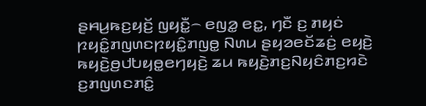ꤔꤌꤣ꤬ꤒꤢ꤬ꤟꤢꤩ꤬ ꤜꤟꤢꤪ꤭꤮ ꤕꤜꤤ꤭ ꤕꤢ꤭, ꤚꤢꤪ ꤢ꤬ ꤊꤟꤢꤦ ꤐꤟꤢꤨ꤭ꤊꤜꤛꤢꤐꤟꤢꤨ꤭ꤊꤜꤥ꤭ ꤡꤛꤣ ꤔꤟꤤꤕꤢꤩꤘꤢꤦ꤬ ꤕꤟꤢꤧ꤬ ꤒꤟꤢꤧ꤬ꤥ꤬ꤓꤝꤟꤥ꤭ꤕꤚꤟꤢꤧ꤬ ꤘꤣ ꤒꤟꤢꤧ꤬ꤊꤢ꤬ꤡꤟꤢꤨꤊꤢ꤬ꤙꤢꤧ ꤢ꤬ꤊꤜꤛꤢꤊꤢꤨ꤭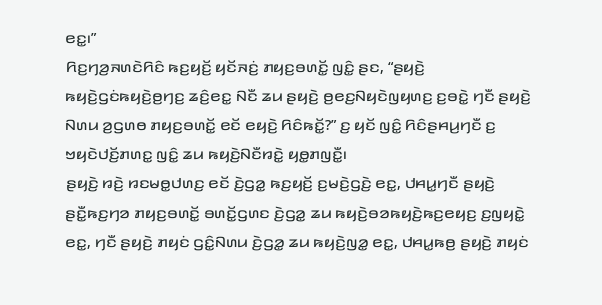ꤕꤢ꤭꤯”
ꤖꤢ꤬ꤚꤤ꤬ꤏꤛꤢꤧꤖꤢꤨ ꤒꤢ꤬ꤟꤢꤩ꤬ ꤟꤢꤩꤏꤢꤦ꤬ ꤊꤟꤢ꤬ꤋꤛꤢꤩ꤭ ꤜꤢꤨ꤭ ꤔꤢ, “ꤔꤟꤢꤧ꤬ ꤒꤟꤢꤧ꤬ꤞꤢꤦꤒꤟꤢꤧ꤬ꤥ꤬ꤚꤢ꤬ ꤘꤢꤨ꤬ꤕꤢ꤭ ꤡꤢꤪ ꤘꤣ ꤔꤟꤢꤧ꤬ ꤥ꤬ꤕꤢ꤬ꤡꤟꤢꤧꤜꤟꤛꤢ꤬ ꤢ꤬ꤋꤢꤧ꤭ ꤚꤢꤪ ꤔꤟꤢꤧ꤬ ꤡꤛꤣ ꤤ꤬ꤞꤛꤥ ꤊꤟꤢ꤬ꤋꤛꤢꤩ꤭ ꤕꤢꤩ ꤕꤟꤢꤧ꤬ ꤖꤢꤨꤒꤢꤩ꤭?” ꤢ꤬ ꤟꤢꤩ ꤜꤢꤨ꤭ ꤖꤢꤨꤔꤌꤣ꤬ꤚꤢꤪ ꤢ꤬ ꤠꤟꤢꤧꤓꤢꤩ꤬ꤊꤛꤢ꤭ ꤜꤢꤨ꤭ ꤘꤣ ꤒꤟꤢꤧ꤬ꤡꤢꤪꤙꤢꤧ꤭ ꤟꤥ꤭ꤊꤜꤢꤪ꤭꤯
ꤔꤟꤢꤧ꤬ ꤙꤢꤧ꤬ ꤙꤢꤗꤥ꤭ꤓꤛꤢ꤬ ꤕꤢꤩ ꤢꤧ꤬ꤞꤤ꤭ ꤒꤢ꤬ꤟꤢꤩ꤬ ꤢ꤬ꤗꤢꤧ꤬ꤞꤢꤧ꤬ ꤕꤢ꤭, ꤓꤌꤣ꤭ꤚꤢꤪ ꤔꤟꤢꤧ꤬ ꤔꤢꤪ꤭ꤒꤢ꤬ꤚꤤ ꤊꤟꤢ꤬ꤋꤛꤢꤩ꤭ ꤋꤛꤢꤩ꤭ꤞꤛꤢ ꤢꤧ꤬ꤞꤤ꤭ ꤘꤣ ꤒꤟꤢꤧ꤬ꤋꤤꤒꤟꤢꤧ꤬ꤒꤢ꤬ꤕꤟꤢ꤬ ꤢ꤬ꤜꤟꤢꤧ꤭ ꤕꤢ꤭, ꤚꤢꤪ ꤔꤟꤢꤧ꤬ ꤊꤟꤢꤦ ꤞꤢꤨ꤭ꤡꤛꤣ ꤢꤧ꤬ꤞꤤ꤭ ꤘꤣ ꤒꤟꤢꤧ꤬ꤜꤤ꤭ ꤕꤢ꤭, ꤓꤌꤣ꤭ꤒꤥ꤬ ꤔꤟꤢꤧ꤬ ꤊꤟꤢꤦ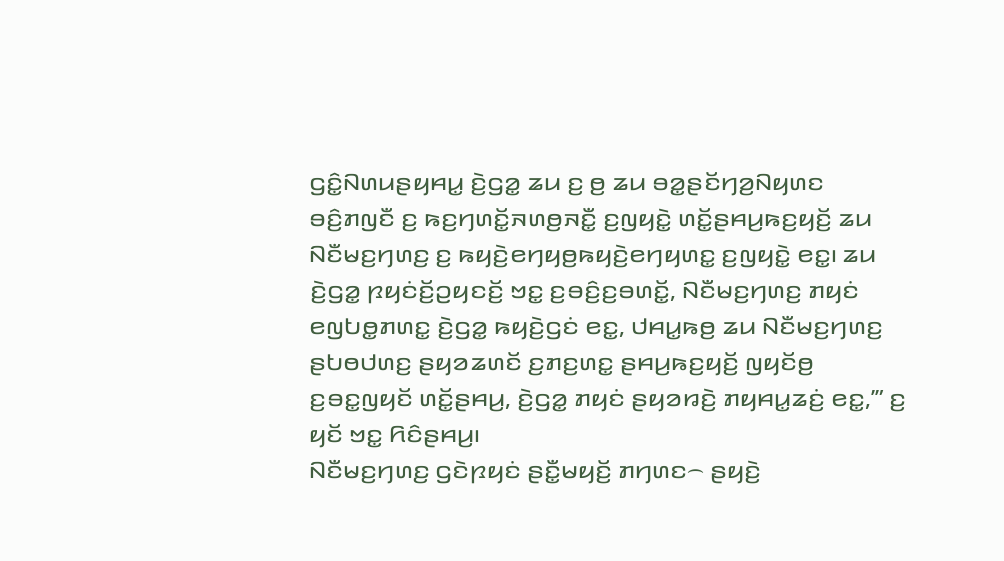ꤞꤢꤨ꤭ꤡꤛꤣꤔꤟꤌꤣ꤭ ꤢꤧ꤬ꤞꤤ꤭ ꤘꤣ ꤢ꤬ ꤥ꤬ ꤘꤣ ꤋꤤ꤭ꤔꤢꤩꤚꤤ꤬ꤡꤟꤛꤢ ꤋꤢꤨ꤬ꤊꤜꤢꤪ ꤢ꤬ ꤒꤢ꤬ꤚꤛꤢꤩ꤭ꤏꤛꤥ꤬ꤏꤢꤪ꤭ ꤢ꤬ꤜꤟꤢꤧ꤭ ꤛꤢꤩ꤭ꤔꤌꤣ꤬ꤒꤢ꤬ꤟꤢꤩ꤬ ꤘꤣ ꤡꤢꤪꤗꤢ꤬ꤚꤛꤢ꤬ ꤢ꤬ ꤒꤟꤢꤧ꤬ꤕꤚꤟꤥ꤬ꤒꤟꤢꤧ꤬ꤕꤚꤟꤛꤢ꤭ ꤢ꤬ꤜꤟꤢꤧ꤭ ꤕꤢ꤭꤯ ꤘꤣ ꤢꤧ꤬ꤞꤤ꤭ ꤐꤟꤢꤦꤢꤩ꤬ꤑꤟꤢꤢꤩ꤬ ꤠꤢ꤭ ꤢ꤬ꤋꤢꤨ꤬ꤢ꤬ꤋꤛꤢꤩ꤭, ꤡꤢꤪꤗꤢ꤬ꤚꤛꤢ꤬ ꤊꤟꤢꤦ ꤕꤜꤝꤥ꤭ꤊꤛꤢ꤭ ꤢꤧ꤬ꤞꤤ꤭ ꤒꤟꤢꤧ꤬ꤞꤢꤦ ꤕꤢ꤭, ꤓꤌꤣ꤭ꤒꤥ꤬ ꤘꤣ ꤡꤢꤪꤗꤢ꤬ꤚꤛꤢ꤬ ꤔꤝꤥꤓꤛꤢ꤬ ꤔꤟꤤꤘꤛꤢꤩ ꤢ꤬ꤊꤢ꤬ꤛꤢ꤭ ꤔꤌꤣ꤬ꤒꤢ꤬ꤟꤢꤩ꤬ ꤜꤟꤢꤩꤥ꤬ ꤢ꤬ꤋꤢ꤭ꤜꤟꤢꤩ ꤛꤢꤩ꤭ꤔꤌꤣ꤬, ꤢꤧ꤬ꤞꤤ꤭ ꤊꤟꤢꤦ ꤔꤟꤤꤙꤢꤧ꤬ ꤊꤟꤌꤣ꤭ꤘꤢꤦ꤬ ꤕꤢ꤭,’” ꤢ꤬ ꤟꤢꤩ ꤠꤢ꤭ ꤖꤢꤨꤔꤌꤣ꤬꤯
ꤡꤢꤪꤗꤢ꤬ꤚꤛꤢ꤬ ꤞꤢꤧꤐꤟꤢꤦ ꤔꤢꤪ꤭ꤗꤟꤢꤩ꤬ ꤊꤚꤛꤢ꤮ ꤔꤟꤢꤧ꤬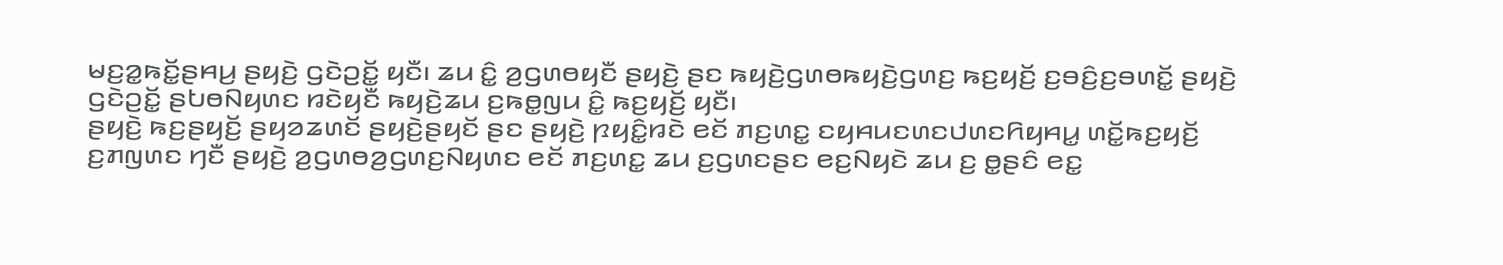ꤗꤢ꤬ꤤ꤭ꤒꤢꤩ꤭ꤔꤌꤣ꤬ ꤔꤟꤢꤧ꤬ ꤞꤢꤧꤑꤢꤩ꤭ ꤟꤢꤪ꤯ ꤘꤣ ꤢꤨ꤭ ꤤ꤬ꤞꤛꤥꤟꤢꤪ ꤔꤟꤢꤧ꤬ ꤔꤢ ꤒꤟꤢꤧ꤬ꤞꤛꤥꤒꤟꤢꤧ꤬ꤞꤛꤢ꤬ ꤒꤢ꤬ꤟꤢꤩ꤬ ꤢ꤬ꤋꤢꤨ꤬ꤢ꤬ꤋꤛꤢꤩ꤭ ꤔꤟꤢꤧ꤬ ꤞꤢꤧꤑꤢꤩ꤭ ꤔꤝꤥꤡꤟꤛꤢ ꤙꤢꤧꤟꤢꤪ ꤒꤟꤢꤧ꤬ꤘꤣ ꤢ꤬ꤒꤥ꤭ꤜꤣ ꤢꤨ꤭ ꤒꤢ꤬ꤟꤢꤩ꤬ ꤟꤢꤪ꤯
ꤔꤟꤢꤧ꤬ ꤒꤢ꤬ꤔꤟꤢꤩ꤬ ꤔꤟꤤꤘꤛꤢꤩ ꤔꤟꤢꤧ꤬ꤔꤟꤢꤩ ꤔꤢ ꤔꤟꤢꤧ꤬ ꤐꤟꤢꤨ꤭ꤙꤢꤧ ꤕꤢꤩ ꤊꤢ꤬ꤛꤢ꤭ ꤢꤟꤌꤣꤢꤛꤢꤓꤛꤢꤖꤟꤌꤣ꤭ ꤛꤢꤩ꤭ꤒꤢ꤬ꤟꤢꤩ꤬ ꤢ꤬ꤊꤜꤛꤢ ꤚꤢꤪ ꤔꤟꤢꤧ꤬ ꤤ꤬ꤞꤛꤥꤤ꤬ꤞꤛꤢ꤬ꤡꤟꤛꤢ ꤕꤢꤩ ꤊꤢ꤬ꤛꤢ꤭ ꤘꤣ ꤢ꤬ꤞꤛꤢꤔꤢ ꤕꤢ꤬ꤡꤟꤢꤧ ꤘꤣ ꤢ꤬ ꤥ꤭ꤔꤢꤨ ꤕꤢ꤭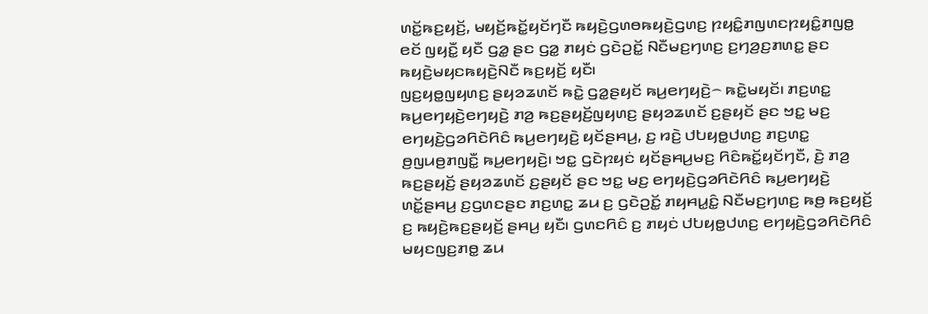ꤛꤢꤩ꤭ꤒꤢ꤬ꤟꤢꤩ꤬, ꤗꤟꤢꤩ꤬ꤒꤢꤩ꤭ꤟꤢꤩꤚꤢꤪ ꤒꤟꤢꤧ꤬ꤞꤛꤥꤒꤟꤢꤧ꤬ꤞꤛꤢ꤬ ꤐꤟꤢꤨ꤭ꤊꤜꤛꤢꤐꤟꤢꤨ꤭ꤊꤜꤥ꤭ ꤕꤢꤩ ꤜꤟꤢꤪ꤭ ꤟꤢꤪ ꤞꤤ꤭ ꤔꤢ ꤞꤤ꤭ ꤊꤟꤢꤦ ꤞꤢꤧꤑꤢꤩ꤭ ꤡꤢꤪꤗꤢ꤬ꤚꤛꤢ꤬ ꤢ꤬ꤚꤤ꤬ꤢ꤬ꤊꤛꤢ꤭ ꤔꤢ ꤒꤟꤢꤧ꤬ꤗꤟꤢꤒꤟꤢꤧ꤬ꤡꤢꤪ ꤒꤢ꤬ꤟꤢꤩ꤬ ꤟꤢꤪ꤯
ꤜꤢ꤬ꤟꤥ꤭ꤜꤟꤛꤢ꤬ ꤔꤟꤤꤘꤛꤢꤩ ꤒꤢꤧ꤭ ꤞꤤ꤭ꤔꤟꤢꤩ ꤒꤣ꤬ꤕꤚꤟꤢꤧ꤬꤮ ꤒꤢꤧ꤭ꤗꤟꤢꤩ꤯ ꤊꤢ꤬ꤛꤢ꤭ ꤒꤣ꤬ꤕꤚꤟꤢꤧ꤬ꤕꤚꤟꤢꤧ꤬ ꤊꤤ꤬ ꤒꤢ꤬ꤔꤟꤢꤩ꤬ꤜꤟꤛꤢ꤬ ꤔꤟꤤꤘꤛꤢꤩ ꤢ꤬ꤔꤟꤢꤩ ꤔꤢ ꤠꤢ꤭ ꤗꤢ꤬ ꤕꤚꤟꤢꤧ꤬ꤞꤤꤖꤢꤧꤖꤢꤨ ꤒꤣ꤬ꤕꤚꤟꤢꤧ꤬ ꤟꤢꤩꤔꤌꤣ꤬, ꤢ꤬ ꤙꤢꤧ꤬ ꤓꤝꤟꤥ꤭ꤓꤛꤢ꤬ ꤊꤢ꤬ꤛꤢ꤭ ꤥ꤬ꤜꤣꤥ꤬ꤊꤜꤢꤪ꤭ ꤒꤣ꤬ꤕꤚꤟꤢꤧ꤬꤯ ꤠꤢ꤭ ꤞꤢꤧꤐꤟꤢꤦ ꤟꤢꤩꤔꤌꤣ꤬ꤗꤢ꤬ ꤖꤢꤨꤒꤢꤩ꤭ꤟꤢꤩꤚꤢꤪ, ꤢꤧ꤬ ꤊꤤ꤬ ꤒꤢ꤬ꤔꤟꤢꤩ꤬ ꤔꤟꤤꤘꤛꤢꤩ ꤢ꤬ꤔꤟꤢꤩ ꤔꤢ ꤠꤢ꤭ ꤗꤢ꤬ ꤕꤚꤟꤢꤧ꤬ꤞꤤꤖꤢꤧꤖꤢꤨ ꤒꤣ꤬ꤕꤚꤟꤢꤧ꤬ ꤛꤢꤩ꤭ꤔꤌꤣ꤬ ꤢ꤬ꤞꤛꤢꤔꤢ ꤊꤢ꤬ꤛꤢ꤭ ꤘꤣ ꤢ꤬ ꤞꤢꤧꤑꤢꤩ꤭ ꤊꤟꤌꤣ꤭ꤢꤨ꤭ ꤡꤢꤪꤗꤢ꤬ꤚꤛꤢ꤬ ꤒꤥ꤬ ꤒꤢ꤬ꤟꤢꤩ꤬ ꤢ꤬ ꤒꤟꤢꤧ꤬ꤒꤢ꤬ꤔꤟꤢꤩ꤬ ꤔꤌꤣ꤬ ꤟꤢꤪ꤯ ꤞꤛꤢꤖꤢꤨ ꤢ꤬ ꤊꤟꤢꤦ ꤓꤝꤟꤥ꤭ꤓꤛꤢ꤬ ꤕꤚꤟꤢꤧ꤬ꤞꤤꤖꤢꤧꤖꤢꤨ ꤗꤟꤢꤜꤢ꤬ꤊꤥ꤭ ꤘꤣ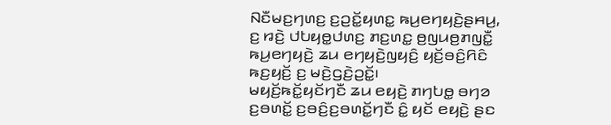ꤡꤢꤪꤗꤢ꤬ꤚꤛꤢ꤬ ꤢ꤬ꤑꤢꤩ꤭ꤟꤛꤢ꤭ ꤒꤣ꤬ꤕꤚꤟꤢꤧ꤬ꤔꤌꤣ꤬, ꤢ꤬ ꤙꤢꤧ꤬ ꤓꤝꤟꤥ꤭ꤓꤛꤢ꤬ ꤊꤢ꤬ꤛꤢ꤭ ꤥ꤬ꤜꤣꤥ꤬ꤊꤜꤢꤪ꤭ ꤒꤣ꤬ꤕꤚꤟꤢꤧ꤬ ꤘꤣ ꤕꤚꤟꤢꤧ꤬ꤜꤟꤢꤨ꤬ ꤟꤢꤩ꤬ꤋꤢꤨ꤬ꤖꤢꤨ ꤒꤢ꤬ꤟꤢꤩ꤬ ꤢ꤬ ꤗꤢꤧ꤬ꤞꤢꤧ꤬ꤑꤢꤩ꤭꤯
ꤗꤟꤢꤩ꤬ꤒꤢꤩ꤭ꤟꤢꤩꤚꤢꤪ ꤘꤣ ꤕꤟꤢꤧ꤬ ꤊꤚꤝꤥ꤭ ꤋꤚꤤ ꤢ꤬ꤋꤛꤢꤩ꤭ ꤢ꤬ꤋꤢꤨ꤬ꤢ꤬ꤋꤛꤢꤩ꤭ꤚꤢꤪ ꤢꤨ꤭ ꤟꤢꤩ ꤕꤟꤢꤧ꤬ ꤔꤢ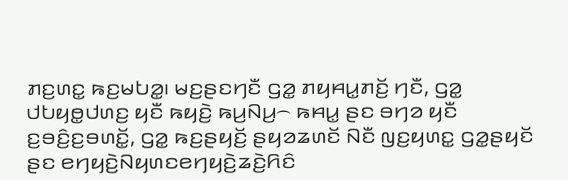ꤊꤢ꤬ꤛꤢ꤭ ꤒꤢ꤬ꤗꤝꤤ꤭꤯ ꤗꤢ꤬ꤔꤢꤚꤢꤪ ꤞꤤ꤭ ꤊꤟꤌꤣ꤭ꤊꤢꤩ꤬ ꤚꤢꤪ, ꤞꤤ꤭ ꤓꤝꤟꤥ꤭ꤓꤛꤢ꤬ ꤟꤢꤪ ꤒꤟꤢꤧ꤬ ꤒꤣ꤬ꤡꤣ꤬꤮ ꤒꤌꤣ꤭ ꤔꤢ ꤋꤚꤤ ꤟꤢꤪ ꤢ꤬ꤋꤢꤨ꤬ꤢ꤬ꤋꤛꤢꤩ꤭, ꤞꤤ꤭ ꤒꤢ꤬ꤔꤟꤢꤩ꤬ ꤔꤟꤤꤘꤛꤢꤩ ꤡꤢꤪ ꤜꤢ꤬ꤟꤛꤢ꤭ ꤞꤤ꤭ꤔꤟꤢꤩ ꤔꤢ ꤕꤚꤟꤢꤧ꤬ꤡꤟꤛꤢꤕꤚꤟꤢꤧ꤬ꤘꤢꤧ꤬ꤖꤢꤨ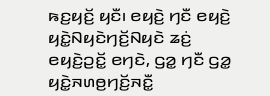ꤒꤢ꤬ꤟꤢꤩ꤬ ꤟꤢꤪ꤯ ꤕꤟꤢꤧ꤬ ꤚꤢꤪ ꤕꤟꤢꤧ꤬ ꤟꤢꤧ꤭ꤡꤟꤢꤧꤚꤢꤩ꤬ꤡꤟꤢꤧ ꤘꤢꤦ꤬ ꤕꤟꤢꤧ꤬ꤑꤢꤩ꤭ ꤕꤚꤢꤧ, ꤞꤤ꤭ ꤚꤢꤪ ꤞꤤ꤭ ꤟꤢꤧ꤭ꤏꤛꤥ꤬ꤚꤢꤩ꤬ꤏꤢꤪ꤭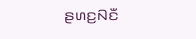ꤔꤛꤢ꤬ꤡꤢꤪ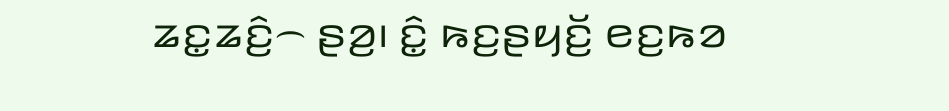ꤘꤢ꤭ꤘꤢꤨ꤬꤮ ꤔꤤ꤬꤯ ꤢꤨ꤭ ꤒꤢ꤬ꤔꤟꤢꤩ꤬ ꤕꤢ꤬ꤒꤤ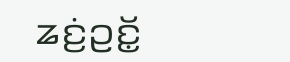ꤘꤢꤦ꤬ꤑꤢꤩ꤭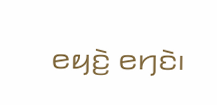ꤕꤟꤢꤧ꤬ ꤕꤚꤢꤧ꤯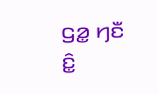ꤞꤤ꤭ ꤚꤢꤪ ꤢꤨ꤭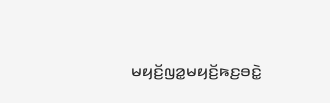ꤗꤟꤢꤩ꤬ꤜꤤ꤭ꤗꤟꤢꤩ꤬ꤒꤢ꤬ꤋꤢꤧ꤭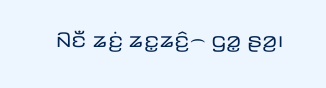ꤡꤢꤪ ꤘꤢꤦ꤬ ꤘꤢ꤭ꤘꤢꤨ꤬꤮ ꤞꤤ꤭ ꤔꤤ꤬꤯